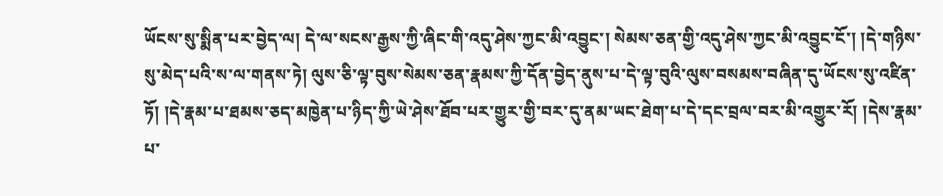ཡོངས་སུ་སྨིན་པར་བྱེད་ལ། དེ་ལ་སངས་རྒྱས་ཀྱི་ཞིང་གི་འདུ་ཤེས་ཀྱང་མི་འབྱུང་། སེམས་ཅན་གྱི་འདུ་ཤེས་ཀྱང་མི་འབྱུང་ངོ་། །དེ་གཉིས་སུ་མེད་པའི་ས་ལ་གནས་ཏེ། ལུས་ཅི་ལྟ་བུས་སེམས་ཅན་རྣམས་ཀྱི་དོན་བྱེད་ནུས་པ་དེ་ལྟ་བུའི་ལུས་བསམས་བཞིན་དུ་ཡོངས་སུ་འཛིན་ཏོ། །དེ་རྣམ་པ་ཐམས་ཅད་མཁྱེན་པ་ཉིད་ཀྱི་ཡེ་ཤེས་ཐོབ་པར་གྱུར་གྱི་བར་དུ་ནམ་ཡང་ཐེག་པ་དེ་དང་བྲལ་བར་མི་འགྱུར་རོ། །དེས་རྣམ་པ་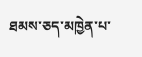ཐམས་ཅད་མཁྱེན་པ་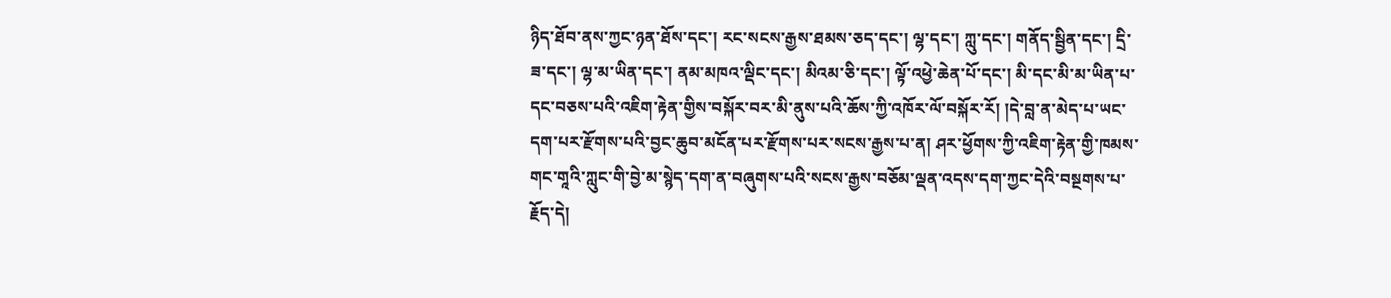ཉིད་ཐོབ་ནས་ཀྱང་ཉན་ཐོས་དང་། རང་སངས་རྒྱས་ཐམས་ཅད་དང་། ལྷ་དང་། ཀླུ་དང་། གནོད་སྦྱིན་དང་། དྲི་ཟ་དང་། ལྷ་མ་ཡིན་དང་། ནམ་མཁའ་ལྡིང་དང་། མིའམ་ཅི་དང་། ལྟོ་འཕྱེ་ཆེན་པོ་དང་། མི་དང་མི་མ་ཡིན་པ་དང་བཅས་པའི་འཇིག་རྟེན་གྱིས་བསྐོར་བར་མི་ནུས་པའི་ཆོས་ཀྱི་འཁོར་ལོ་བསྐོར་རོ། །དེ་བླ་ན་མེད་པ་ཡང་དག་པར་རྫོགས་པའི་བྱང་ཆུབ་མངོན་པར་རྫོགས་པར་སངས་རྒྱས་པ་ན། ཤར་ཕྱོགས་ཀྱི་འཇིག་རྟེན་གྱི་ཁམས་གང་གཱའི་ཀླུང་གི་བྱེ་མ་སྙེད་དག་ན་བཞུགས་པའི་སངས་རྒྱས་བཅོམ་ལྡན་འདས་དག་ཀྱང་དེའི་བསྔགས་པ་རྗོད་དེ།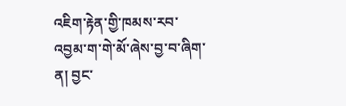འཇིག་རྟེན་གྱི་ཁམས་རབ་འབྱམ་ག་གེ་མོ་ཞེས་བྱ་བ་ཞིག་ན། བྱང་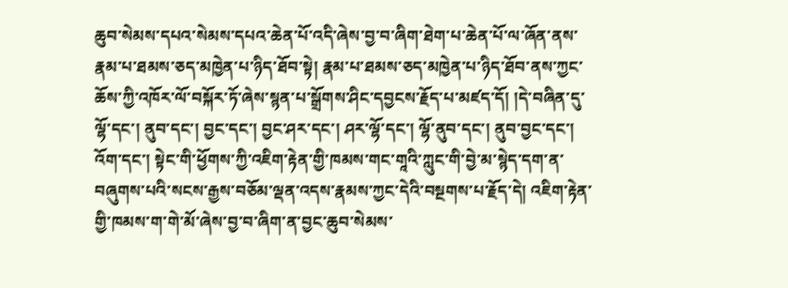ཆུབ་སེམས་དཔའ་སེམས་དཔའ་ཆེན་པོ་འདི་ཞེས་བྱ་བ་ཞིག་ཐེག་པ་ཆེན་པོ་ལ་ཞོན་ནས་རྣམ་པ་ཐམས་ཅད་མཁྱེན་པ་ཉིད་ཐོབ་སྟེ། རྣམ་པ་ཐམས་ཅད་མཁྱེན་པ་ཉིད་ཐོབ་ནས་ཀྱང་ཆོས་ཀྱི་འཁོར་ལོ་བསྐོར་ཏོ་ཞེས་སྙན་པ་སྒྲོགས་ཤིང་དབྱངས་རྗོད་པ་མཛད་དོ། །དེ་བཞིན་དུ་ལྷོ་དང་། ནུབ་དང་། བྱང་དང་། བྱང་ཤར་དང་། ཤར་ལྷོ་དང་། ལྷོ་ནུབ་དང་། ནུབ་བྱང་དང་། འོག་དང་། སྟེང་གི་ཕྱོགས་ཀྱི་འཇིག་རྟེན་གྱི་ཁམས་གང་གཱའི་ཀླུང་གི་བྱེ་མ་སྙེད་དག་ན་བཞུགས་པའི་སངས་རྒྱས་བཅོམ་ལྡན་འདས་རྣམས་ཀྱང་དེའི་བསྔགས་པ་རྗོད་དེ། འཇིག་རྟེན་གྱི་ཁམས་ག་གེ་མོ་ཞེས་བྱ་བ་ཞིག་ན་བྱང་ཆུབ་སེམས་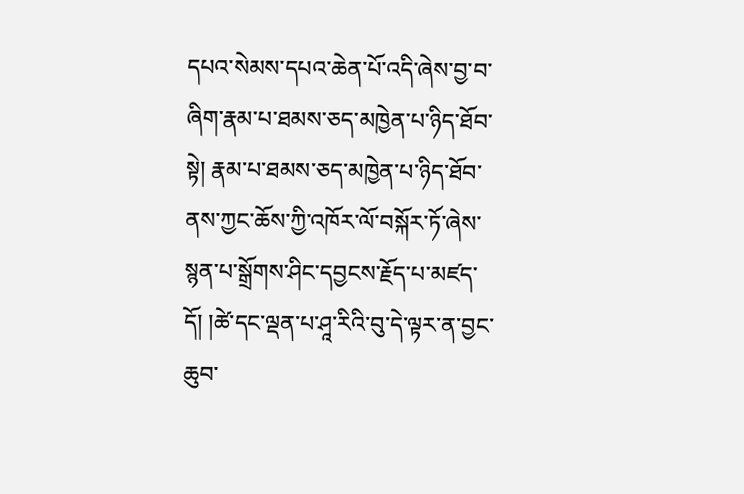དཔའ་སེམས་དཔའ་ཆེན་པོ་འདི་ཞེས་བྱ་བ་ཞིག་རྣམ་པ་ཐམས་ཅད་མཁྱེན་པ་ཉིད་ཐོབ་སྟེ། རྣམ་པ་ཐམས་ཅད་མཁྱེན་པ་ཉིད་ཐོབ་ནས་ཀྱང་ཆོས་ཀྱི་འཁོར་ལོ་བསྐོར་ཏོ་ཞེས་སྙན་པ་སྒྲོགས་ཤིང་དབྱངས་རྗོད་པ་མཛད་དོ། །ཚེ་དང་ལྡན་པ་ཤཱ་རིའི་བུ་དེ་ལྟར་ན་བྱང་ཆུབ་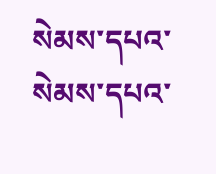སེམས་དཔའ་སེམས་དཔའ་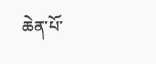ཆེན་པོ་